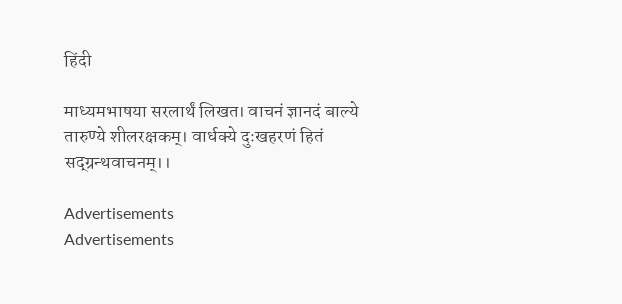हिंदी

माध्यमभाषया सरलार्थं लिखत। वाचनं ज्ञानदं बाल्ये तारुण्ये शीलरक्षकम्‌। वार्धक्ये दुःखहरणं हितं सद्ग्रन्थवाचनम्‌।।

Advertisements
Advertisements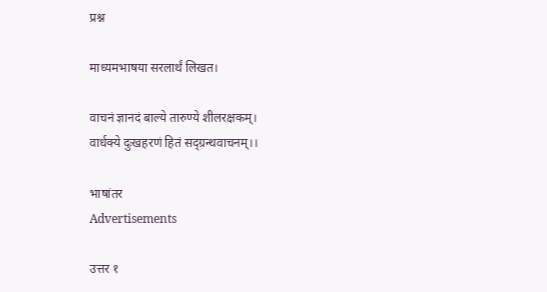प्रश्न

माध्यमभाषया सरलार्थं लिखत।

वाचनं ज्ञानदं बाल्ये तारुण्ये शीलरक्षकम्‌।
वार्धक्ये दुःखहरणं हितं सद्ग्रन्थवाचनम्‌।।

भाषांतर
Advertisements

उत्तर १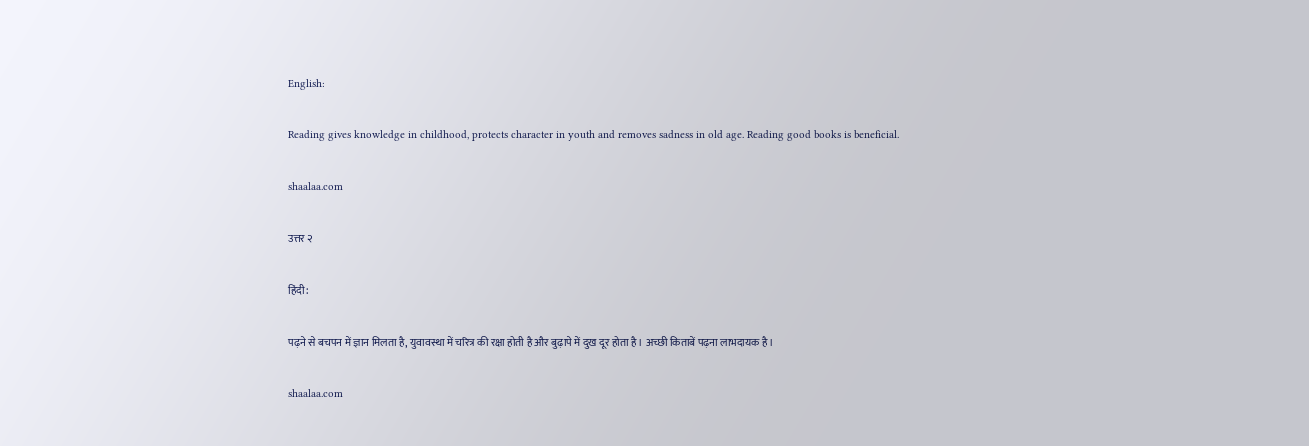English:

Reading gives knowledge in childhood, protects character in youth and removes sadness in old age. Reading good books is beneficial.

shaalaa.com

उत्तर २

हिंदी:

पढ़ने से बचपन में ज्ञान मिलता है, युवावस्था में चरित्र की रक्षा होती है और बुढ़ापे में दुख दूर होता है। अच्छी किताबें पढ़ना लाभदायक है।

shaalaa.com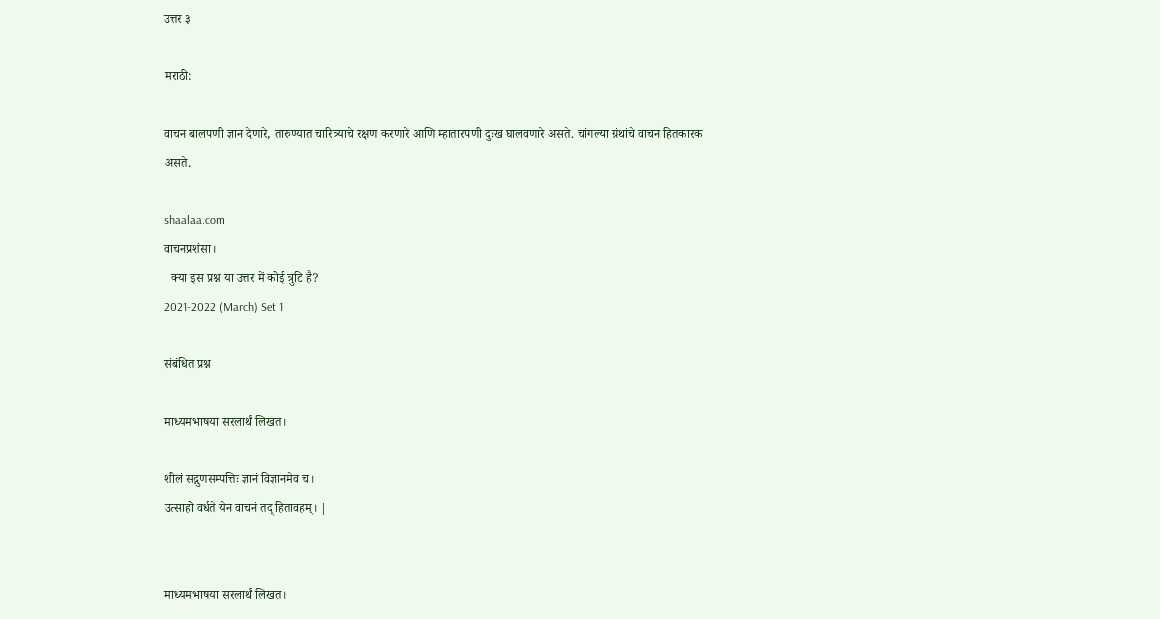उत्तर ३

मराठी:

वाचन बालपणी ज्ञान देणारे, तारुण्यात चारित्र्याचे रक्षण करणारे आणि म्हातारपणी दुःख घालवणारे असते. चांगल्या ग्रंथांचे वाचन हितकारक असते.

shaalaa.com
वाचनप्रशंसा।
  क्या इस प्रश्न या उत्तर में कोई त्रुटि है?
2021-2022 (March) Set 1

संबंधित प्रश्न

माध्यमभाषया सरलार्थं लिखत।

शीलं सद्गुणसम्पत्तिः ज्ञानं विज्ञानमेव च।
उत्साहो वर्धते येन वाचनं तद्‌ हितावहम्‌। |


माध्यमभाषया सरलार्थं लिखत।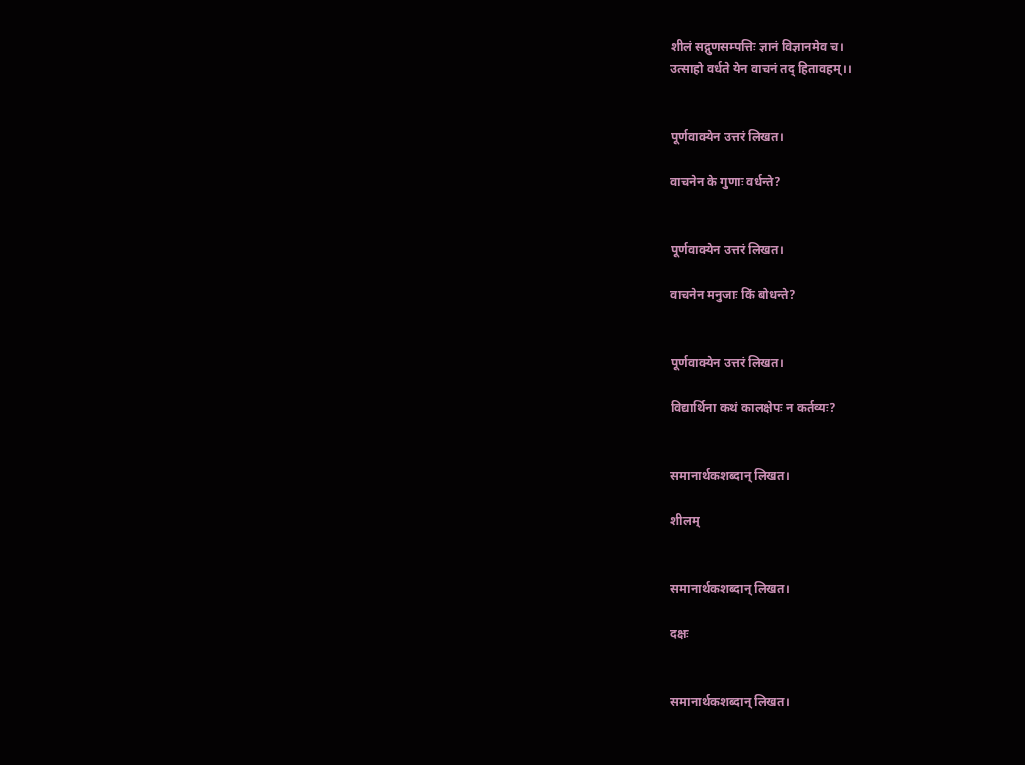शीलं सद्गुणसम्पत्तिः ज्ञानं विज्ञानमेव च।
उत्साहो वर्धते येन वाचनं तद्‌ हितावहम्‌।।


पूर्णवाक्येन उत्तरं लिखत।

वाचनेन के गुणाः वर्धन्ते?


पूर्णवाक्येन उत्तरं लिखत।

वाचनेन मनुजाः किं बोधन्ते?


पूर्णवाक्येन उत्तरं लिखत।

विद्यार्थिना कथं कालक्षेपः न कर्तव्यः?


समानार्थकशब्दान् लिखत।

शीलम्


समानार्थकशब्दान् लिखत।

दक्षः


समानार्थकशब्दान् लिखत।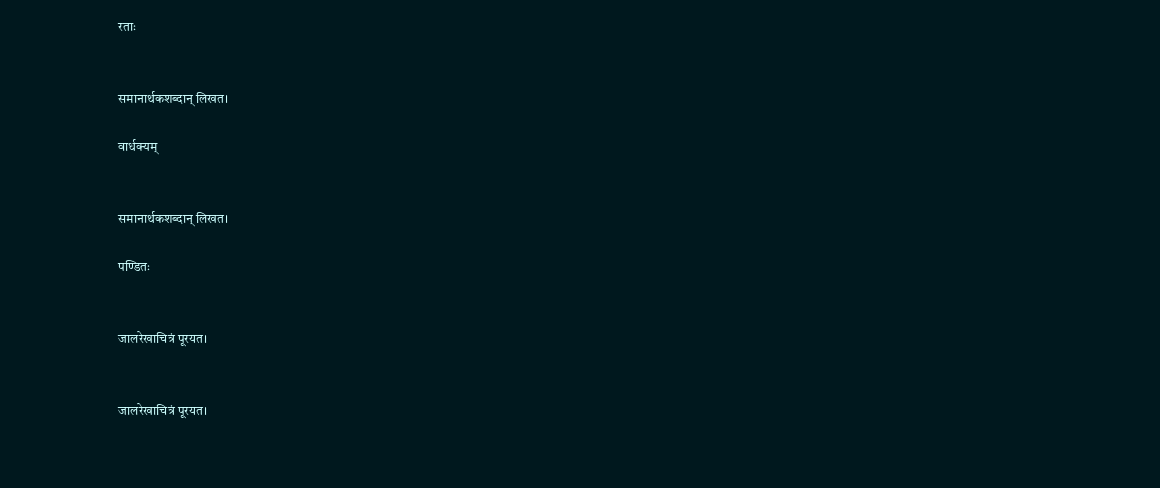रताः


समानार्थकशब्दान् लिखत।

वार्धक्यम्


समानार्थकशब्दान् लिखत।

पण्डितः


जालरेखाचित्रं पूरयत।


जालरेखाचित्रं पूरयत।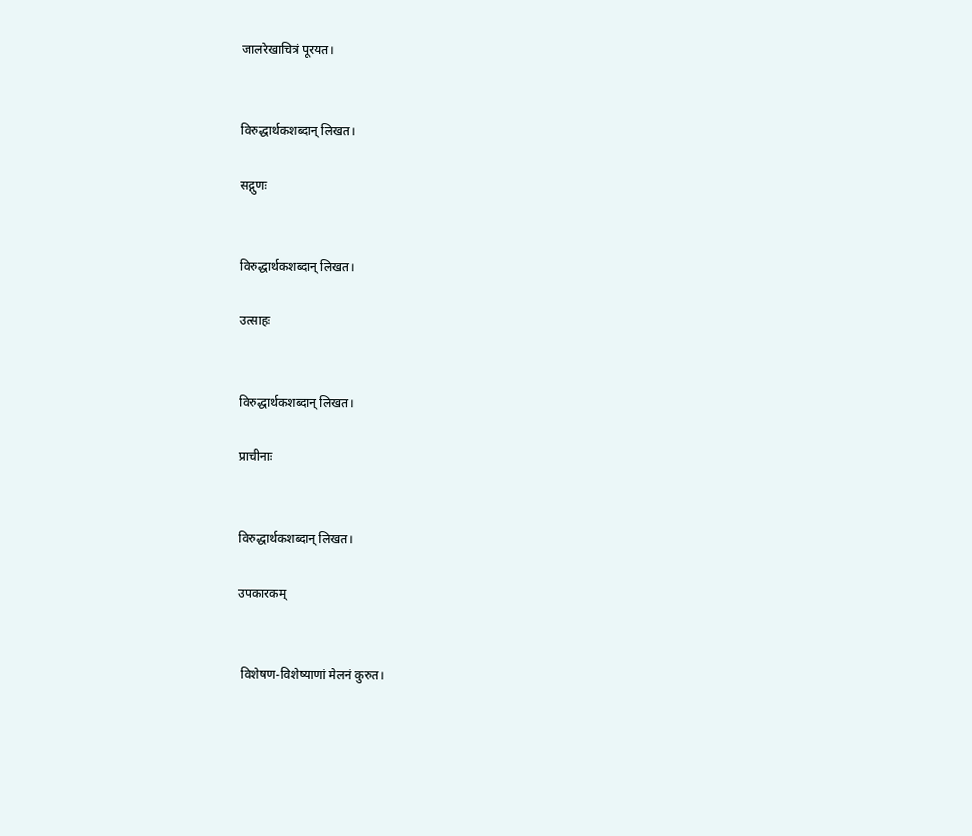जालरेखाचित्रं पूरयत।


विरुद्धार्थकशब्दान् लिखत।

सद्गुणः


विरुद्धार्थकशब्दान् लिखत।

उत्साहः


विरुद्धार्थकशब्दान् लिखत।

प्राचीनाः


विरुद्धार्थकशब्दान् लिखत।

उपकारकम्


 विशेषण-विशेष्याणां मेलनं कुरुत।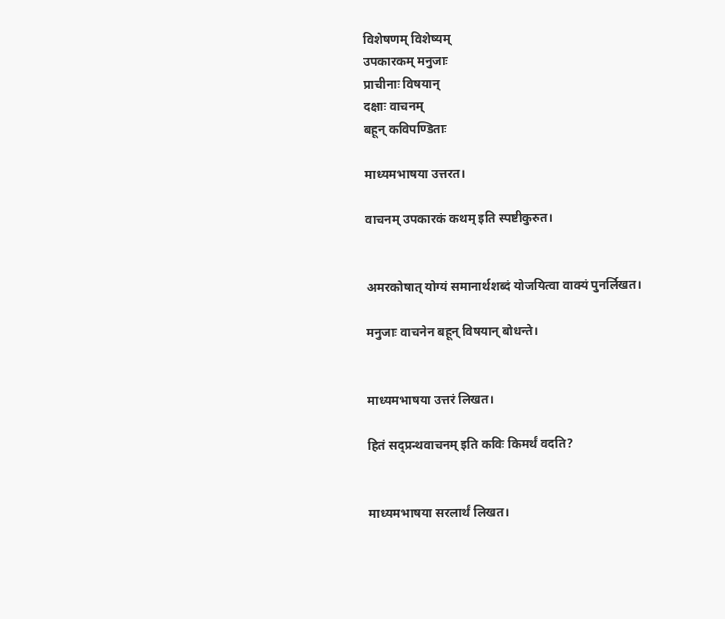विशेषणम् विशेष्यम्
उपकारकम् मनुजाः
प्राचीनाः विषयान्
दक्षाः वाचनम्
बहून् कविपण्डिताः

माध्यमभाषया उत्तरत।

वाचनम्‌ उपकारकं कथम्‌ इति स्पष्टीकुरुत।


अमरकोषात्‌ योग्यं समानार्थशब्दं योजयित्वा वाक्यं पुनर्लिखत।

मनुजाः वाचनेन बहून्‌ विषयान्‌ बोधन्ते।


माध्यमभाषया उत्तरं लिखत।

हितं सद्प्रन्थवाचनम्‌ इति कविः किमर्थं वदति?


माध्यमभाषया सरलार्थं लिखत।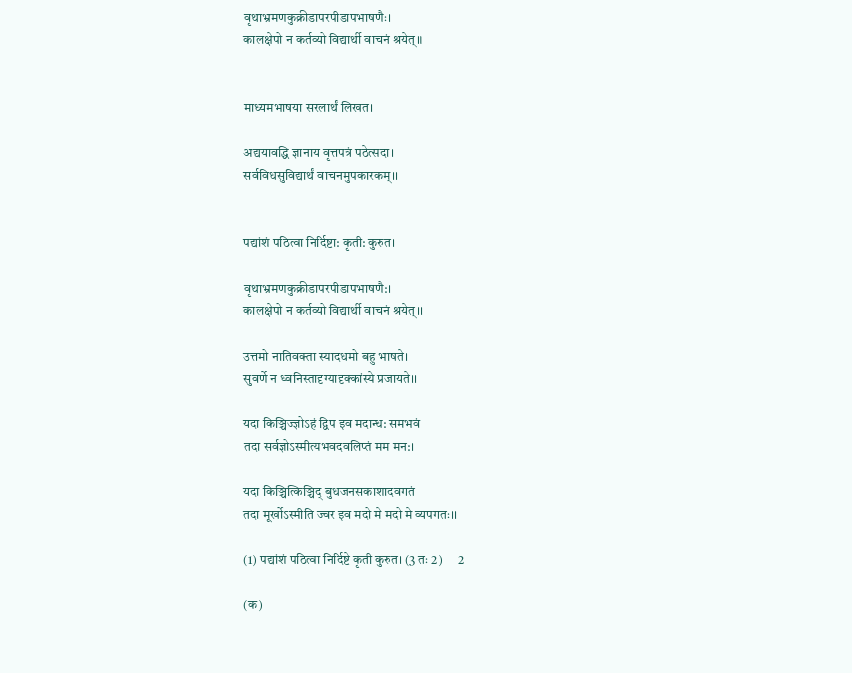वृथाभ्रमणकुक्रीडापरपीडापभाषणैः।
कालक्षेपो न कर्तव्यो विद्यार्थी वाचनं श्रयेत्‌॥


माध्यमभाषया सरलार्थं लिखत।

अद्ययावद्धि ज्ञानाय वृत्तपत्रं पठेत्सदा।
सर्वविधसुविद्यार्थं वाचनमुपकारकम्‌।।


पद्यांशं पठित्वा निर्दिष्टा: कृती: कुरुत।

वृथाभ्रमणकुक्रीडापरपीडापभाषणै:।
कालक्षेपो न कर्तव्यो विद्यार्थी वाचनं श्रयेत्‌।।

उत्तमो नातिवक्ता स्यादधमो बहु भाषते।
सुवर्णे न ध्वनिस्तादृग्यादृक्कांस्ये प्रजायते।।

यदा किञ्चिज्ज्ञोऽहं द्विप इव मदान्ध: समभवं
तदा सर्वज्ञोऽस्मीत्यभवदवलिप्तं मम मन:।

यदा किञ्चित्किञ्चिद् बुधजनसकाशादवगतं
तदा मूर्खोऽस्मीति ज्वर इव मदो मे मदो मे व्यपगतः।।

(1) पद्यांशं पठित्वा निर्दिष्टे कृती कुरुत। (3 तः 2)      2

(क)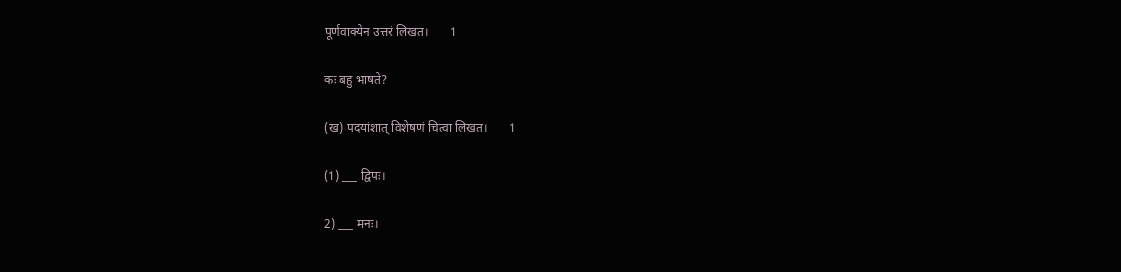पूर्णवाक्येन उत्तरं लिखत।       1

कः बहु भाषते?

(ख) पदयांशात्‌ विशेषणं चित्वा लिखत।       1

(1) ___ द्विपः।

2) ___ मनः।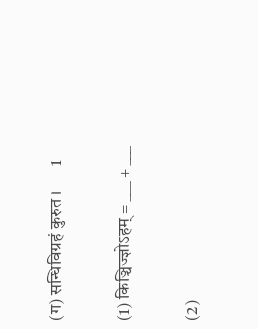(ग) सन्धिविग्रहं कुरुत ।       1

(1) किञ्चिज्ज्ञोऽहम्‌ = ___ + ___

(2)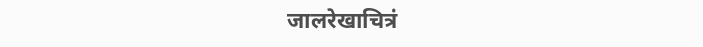जालरेखाचित्रं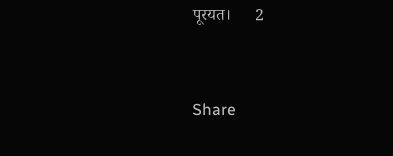पूरयत।      2


Share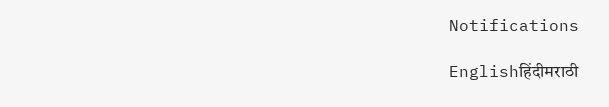Notifications

Englishहिंदीमराठी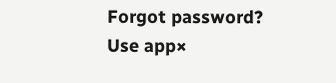Forgot password?
Use app×